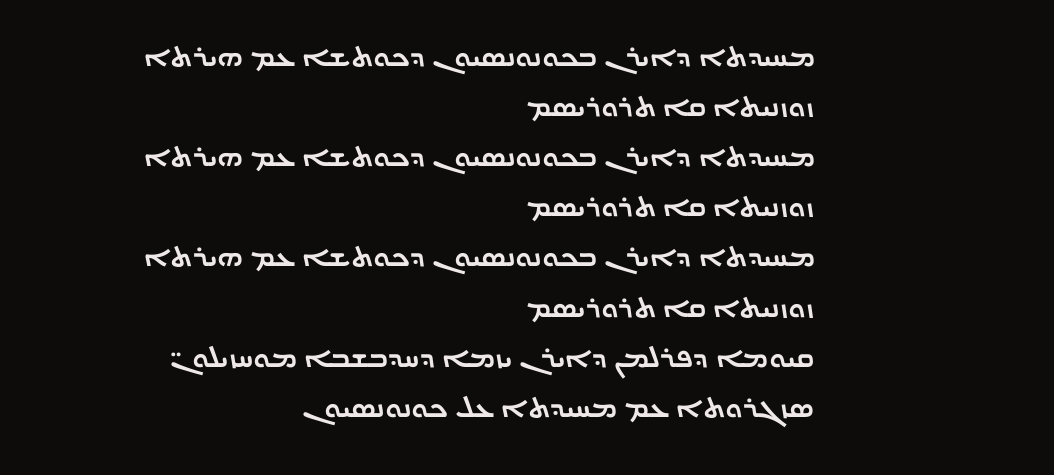ܡܚܝܕܬܐ ܕܐܝܪܢ ܒܟܘܢܘܢܣܝܘܢ ܕܟܘܬܫܐ ܥܡ ܗܝܪܬܐ ܙܘܙܢܝܬܐ ܩܐ ܬܪܘܪܝܣܡ
ܡܚܝܕܬܐ ܕܐܝܪܢ ܒܟܘܢܘܢܣܝܘܢ ܕܟܘܬܫܐ ܥܡ ܗܝܪܬܐ ܙܘܙܢܝܬܐ ܩܐ ܬܪܘܪܝܣܡ
ܡܚܝܕܬܐ ܕܐܝܪܢ ܒܟܘܢܘܢܣܝܘܢ ܕܟܘܬܫܐ ܥܡ ܗܝܪܬܐ ܙܘܙܢܝܬܐ ܩܐ ܬܪܘܪܝܣܡ
ܩܝܘܡܐ ܕܦܪܠܡܢ ܕܐܝܪܢ ܝܙܡܐ ܕܚܕܒܫܒܐ ܡܘܚܙܝܠܘܢ̈ ܣܙܓܪܘܬܐ ܥܡ ܡܚܝܕܬܐ ܥܠ ܟܘܢܘܢܣܝܘܢ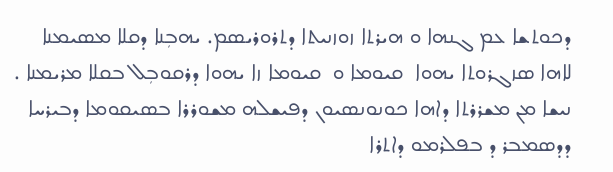ܕܟܘܬܫܐ ܥܡ ܓܢܗܐ ܘ ܗܝܪܬܐ ܙܘܙܢܝܬܐ ܕܬܪܘܪܝܣܡ. ܝܗܒܼܢܐ ܕܩܠܐ ܡܣܝܡܢܐ ܠܐܗܐ ܣܙܓܪܘܬܐ ܝܗܘܐ  ܩܝܘܡܐ ܘ  ܩܝܘܡܐ ܙܐ ܝܗܘܐ ܕܪܩܘܒܼܠ ܒܩܠܐ ܡܪܝܡܢܐ . ܢܝܫܐ ܡܢ ܡܫܪܪܬܐ ܕܐܗܐ ܟܘܢܘܢܣܝܘܢ ܕܦܝܫܠܗ ܡܫܘܪܪܐ ܒܣܝܩܘܡܐ ܕܒܝܪܚܐ ܕܕܣܡܒܪ ܕ ܒܦܠܪܡܘ ܕܐܬܪܐ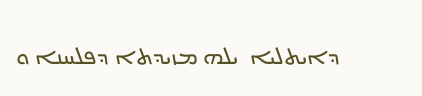ܕܐܝܬܠܝܐ  ܝܠܗ ܡܙܝܕܬܐ ܕܦܠܚܢܐ ܘ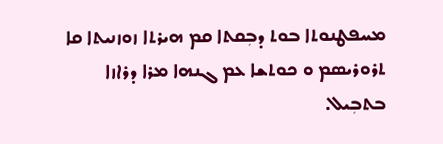ܡܚܦܛܢܘܬܐ ܒܘܬ ܕܒܼܩܬܐ ܩܡ ܗܝܪܬܐ ܙܘܙܢܝܬܐ ܩܐ ܬܪܘܪܝܣܡ ܘ ܟܘܬܫܐ ܥܡ ܓܢܗܐ ܡܪܐ ܕܪܐܙܐ ܒܬܒܼܝܠ.